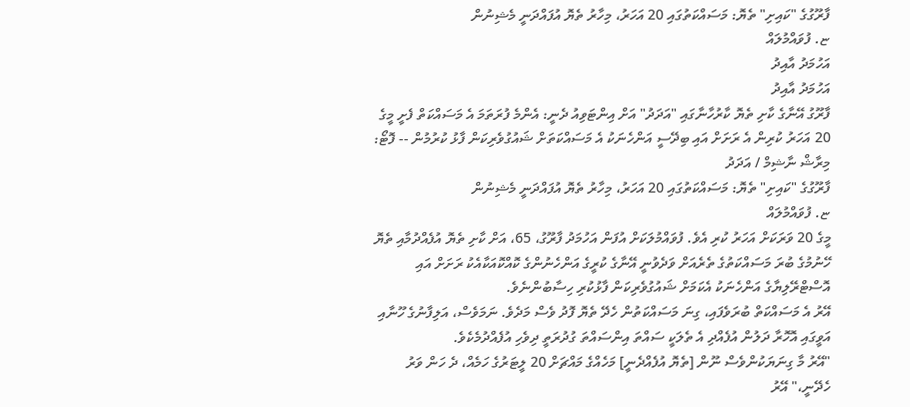ފާރޫގުގެ "ކައިށި" ތެޔޮ: މަސައްކަތުގައި 20 އަހަރު، މިހާރު ތެޔޮ އުފައްދަނީ މެޝިނުން
ޏ. ފުވައްމުލައް
އަހުމަދު އާއިދު
އަހުމަދު އާއިދު
ފާރޫގު އޭނާގެ ކާށި ތެޔޮ ކާރުހާނާގައި "އަދަދު" އަށް އިންޓަވިއު ދެނީ: އެންމެ ފުރަތަމަ އެ މަސައްކަތް ފެށީ މީގެ 20 އަހަރު ކުރިން އެ ރަށަށް އައި ބިދޭސީ އަންހެނަކު އެ މަސައްކަތަށް ޝައުގުވެރިކަން ފާޅު ކުރުމުން -- ފޮޓޯ: މިރާޝް ނާޝިމް / އަދަދު
ފާރޫގުގެ "ކައިށި" ތެޔޮ: މަސައްކަތުގައި 20 އަހަރު، މިހާރު ތެޔޮ އުފައްދަނީ މެޝިނުން
ޏ. ފުވައްމުލައް
މީގެ 20 ވަރަކަށް އަހަރު ކުރި އެވެ. ފުވައްމުލަކަށް އުފަން އަހުމަދު ފާރޫގު، 65، އަށް ކާށި ތެޔޮ އުފެއްދުމާއި ތެޔޮ ހޭނުމުގެ ބުރަ މަސައްކަތުގެ ތެރެއަށް ވަދެވުނީ އޭނާގެ ކުރީގެ އަންހެނުންގެ ކޮއްކޮއަކާއެކު ރަށަށް އައި އޮސްޓްރޭލިޔާގެ އަންހެނަކު އެކަމަށް ޝައުގުވެރިކަން ފާޅުކުރި ހިސާބުންނެވެ.
އޭރު އެ މަސައްކަތް ބުރަވެފައި، ގިނަ މަސައްކަތުން ހެދޭ ތެޔޮ ފޮދު ވެސް މަދެވެ. ނަމަވެސް، އަލިފާނުގެ ހޫނާއި އަވީގައި އޮހޮރާ ދަލުން އުފެއްދި އެ ތެލަކީ ސައްތަ އިންސައްތަ ގުދުރަތީ ދިވެހި އުފެއްދުމެކެވެ.
"އޭރު މާ ގިނަޔަކުންވެސް ނޫން [ތެޔޮ އުފެއްދެނީ] މަހެއްގެ މައްޗަށް 20 ލީޓަރުގެ ހަމެއް، ދެ ހަން ވަރު ހެދޭނީ،" އޭރު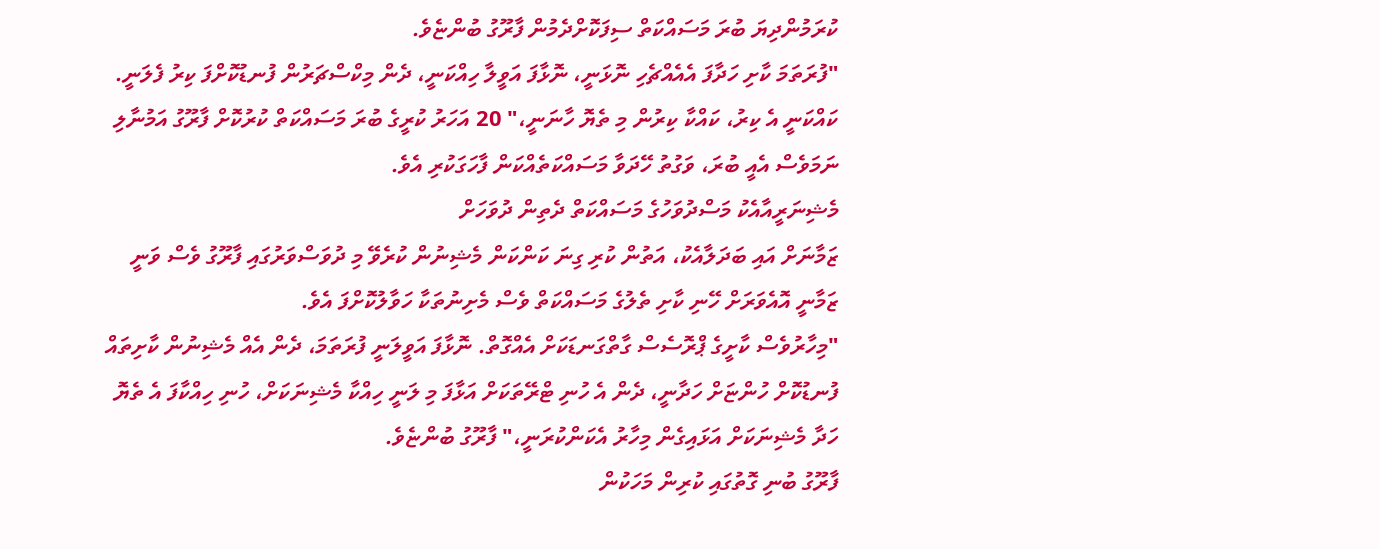ކުރަމުންދިޔަ ބުރަ މަސައްކަތް ސިފަކޮށްދެމުން ފާރޫގު ބުންޏެވެ.
"ފުރަތަމަ ކާށި ހަދާފަ އެއެއްޗެހި ނޮޅަނީ، ނޮޅާފަ އަވީލާ ހިއްކަނީ، ދެން މިކްސްޗަރުން ފުނޑުކޮށްފަ ކިރު ފެލަނީ. ކައްކަނީ އެ ކިރު، ކައްކާ ކިރުން މި ތެޔޮ ހާނަނީ،" 20 އަހަރު ކުރީގެ ބުރަ މަސައްކަތް ކުރުކޮށް ފާރޫގު އަމުނާލި ނަމަވެސް އެއީ ބުރަ، ވަގުތު ހޭދަވާ މަސައްކަތެއްކަން ފާހަގަކުރި އެވެ.
މެޝިނަރީއާއެކު މަސްދުވަހުގެ މަސައްކަތް ދެތިން ދުވަހަށް
ޒަމާނަށް އައި ބަދަލާއެކު، އަތުން ކުރި ގިނަ ކަންކަން މެޝިނުން ކުރެވޭ މި ދުވަސްވަރުގައި ފާރޫގު ވެސް ވަނީ ޒަމާނީ އޮއެވަރަށް ހޭނި ކާށި ތެލުގެ މަސައްކަތް ވެސް މެށިނުތަކާ ހަވާލުކޮށްފަ އެވެ.
"މިހާރުވެސް ކާށީގެ ޕްރޮސެސް ގާތްގަނޑަކަށް އެއްގޮތް. ނޮޅާފަ އަވީލަނީ ފުރަތަމަ، ދެން އެއް މެޝިނުން ކާށިތައް ފުނޑުކޮށް ހުންޏަށް ހަދާނީ، ދެން އެ ހުނި ޓްރޭތަކަށް އަޅާފަ މި ލަނީ ހިއްކާ މެޝިނަކަށް، ހުނި ހިއްކާފަ އެ ތެޔޮ ހަދާ މެޝިނަކަށް އަޅައިގެން މިހާރު އެކަންކުރަނީ،" ފާރޫގު ބުންޏެވެ.
ފާރޫގު ބުނި ގޮތުގައި ކުރިން މަހަކުން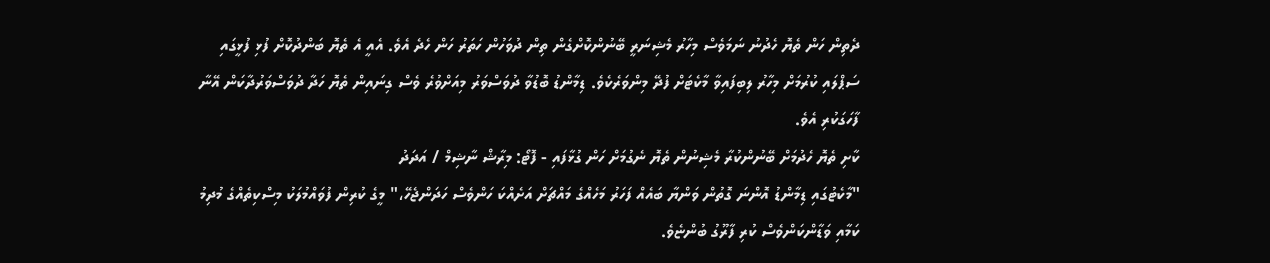ދެތިން ހަން ތެޔޮ ހެދުނު ނަމަވެސް މިހާރު މެޝިނަރީ ބޭނުންކޮށްގެން ތިން ދުވަހުން ހަތަރު ހަން ހެދެ އެވެ. އެއީ އެ ތެޔޮ ބަންދުކޮށް ފުޅި ފުޅީގައި ސަޕްލައި ކުރުމަށް މިހާރު ލިބިފައިވާ މާކެޓަށް ފުދޭ މިންވަރެކެވެ. ޑިމާންޑު ބޮޑުވާ ދުވަސްވަރު މިއަށްވުރެ ވެސް ގިނައިން ތެޔޮ ހަދާ ދުވަސްވަރުދާކަން އޭނާ ފާހަގަކުރި އެވެ.
ކާށި ތެޔޮ ހެދުމަށް ބޭނުންކުރާ މެޝިނުން ތެޔޮ ނެގުމަށް ހަން ގުޅާފައި - ފޮޓޯ: މިރާޝް ނާޝިމް / އަދަދު
"މާކެޓުގައި ޑިމާންޑު އޮންނަ ގޮތުން ވަންޔާ ބައެއް ފަހަރު މަހެއްގެ މައްޗަށް އަށެއްކަ ހަންވެސް ހަދަންޖެހޭ،" މީގެ ކުރިން ފުވައްމުލަކު މިސްކިތެއްގެ މުދިމު ކަމާއި ވަޑާންކަންވެސް ކުރި ފާރޫގު ބުންޏެވެ.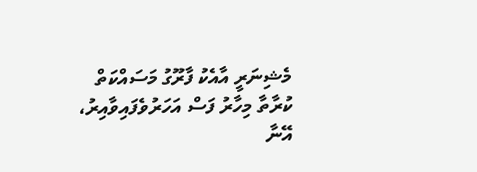މެޝިނަރީ އާއެކު ފާރޫގު މަސައްކަތް ކުރާތާ މިހާރު ފަސް އަހަރުވެފައިވާއިރު، އޭނާ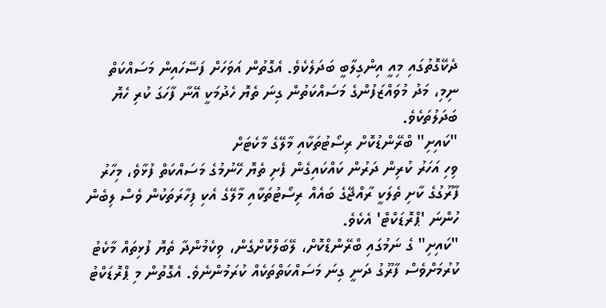ދެކޭގޮތުގައި މިއީ އިންގިލާބީ ބަދަލެކެވެ. އެގޮތުން އަވަހަށް ފަސޭހައިން މަސައްކަތް ނިމި، މަދު މުވައްޒަފުންގެ މަސައްކަތުން ގިނަ ތެޔޮ ހެދުމަކީ އޭނާ ފާހަގަ ކުރި ހެޔޮ ބަދަލުތަކެވެ.
"ކައިށި" ބްރޭންޑުކޮށް ރިސޯޓުތަކާއި މާލޭގެ މާކެޓަށް
ވިހި އަހަރު ކުރިން ދަރުން ކައްކައިގެން ފެށި ތެޔޮ ހޭނުމުގެ މަސައްކަތް ފުޅާވެ، މިހާރު ފާރޫގުގެ ކާށި ތެލަކީ ރާއްޖޭގެ ބައެއް ރިސޯޓުތަކާއި މާލޭގެ އެކި ފިހާރަތަކުން ވެސް ލިބެން ހުންނަ 'ޕްރޮޑަކްޓް' އެކެވެ.
"ކައިށި" ގެ ނަމުގައި ބްރޭންޑްކޮށް، ލޭބަލްކޮށްގެން، ވިކެމުންދާ ތެޔޮ ފުޅިތައް މާކެޓު ކުރުމަށްވެސް ފާރޫގު ދަނީ ގިނަ މަސައްކަތްތަކެއް ކުރަމުންނެވެ. އެގޮތުން މި ޕްރޮޑަކްޓު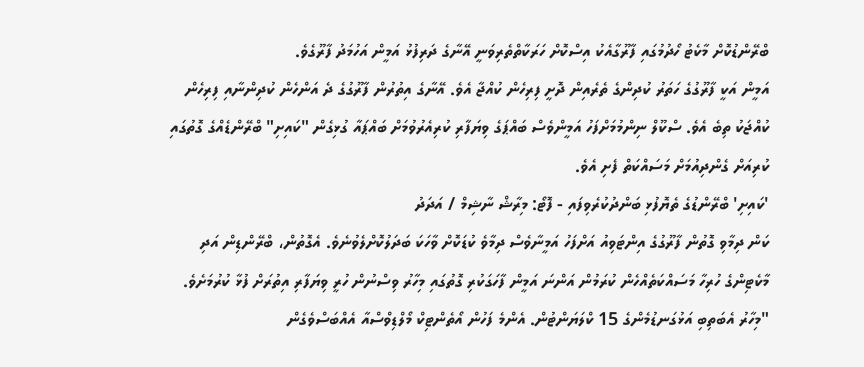ބްރޭންޑުކޮށް މާކެޓު ހޯދުމުގައި ފާރޫގާއެކު އިސްކޮށް ހަރަކާތްތެރިވަނީ އޭނާގެ ދަރިފުޅު އަމީން އަހުމަދު ފާރޫގެވެ.
އަމީން އަކީ ފާރޫގުގެ ހަތަރު ކުދިންގެ ތެރެއިން ދޮށީ ފިރިހެން ކުއްޖާ އެވެ. އޭނާގެ އިތުރުން ފާރޫގުގެ ދެ އަންހެން ކުދިންނާއި ފިރިހެން ކުއްޖަކު ތިބެ އެވެ. ސްކޫލް ނިންމުމަށްފަހު އަމީންވެސް ބައްޕަގެ ވިޔަފާރި ކުރިއެރުވުމަށް ބައްޕައާ ގުޅިގެން "ކައިށި" ބްރޭންޑެއްގެ ގޮތުގައި ކުރިއަށް ގެންދިއުމަށް މަސައްކަތް ފެށި އެވެ.
'ކައިށި' ބްރޭންޑުގެ ތެޔޮފުޅި ބަންދުކުރެވިފައި - ފޮޓޯ: މިރާޝް ނާޝިމް / އަދަދު
ކަން ދިމާވި ގޮތުން ފާރޫގުގެ އިންޓަވިއު އަށްފަހު އަމީނާވެސް ދިމާވެ ކުޑަކޮށް ވާހަކަ ބަދަލުކޮށްލެވުނެވެ. އެގޮތުން، ބްރޭންޑިން އަދި މާކެޓިންގެ ހުރިހާ މަސައްކަތެއްހެން ކުރަމުން އަންނަ އަމީން ފާހަގަކުރި ގޮތުގައި މިހާރު ވިސްނުން ހުރީ ވިޔަފާރި އިތުރަށް ފުޅާ ކުރުމަށެވެ.
"މިހާރު އެބަތިބި އަޅުގަނޑުމެންގެ 15 ކްލަޔަންޓުން. އެންމެ ފަހުން އޯތެންޓިކް މޯލްޑިވްސްއާ އެއްބަސްވެގެން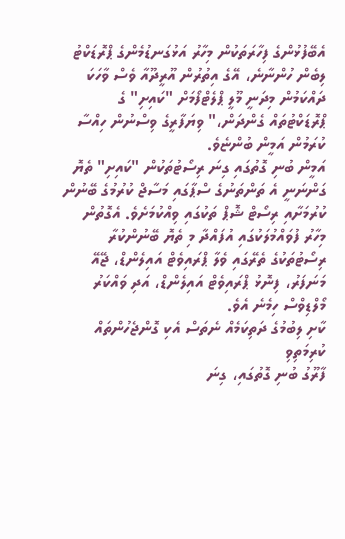އެބޭފުޅުންގެ ފިހާރަތަކުން މިހާރު އަޅުގަނޑުމެންގެ ޕްރޮޑަކްޓު ލިބެން ހުންނާނެ، އޭގެ އިތުރުން އޫރީދޫއާ ވެސް ވާހަކަ ދައްކަމުން މިދަނީ މޫލީ ޕްލެޓްފޯމަށް "ކައިށި" ގެ ޕްރޮޑަކްޓުތައް ގެންދަން،" ވިޔަފާރީގެ ވިސްނުން ހިއްސާ ކުރަމުން އަމީން ބުންޏެވެ.
އަމީން ބުނި ގޮތުގައި ގިނަ ރިސޯޓުތަކުން "ކައިށި" ތެޔޮ ގަންނަނީ އެ ތަންތަނުގެ ސްޕާގައި މަސާޖް ކުރުމުގެ ބޭނުން ކުރުމަށާއި ރިސޯޓް ޝޮޕް ތަކުގައި ވިއްކުމަށެވެ. އެގޮތުން މިހާރު ފުވައްމުލަކުގައި އުފައްދާ މި ތެޔޮ ބޭނުންކުރާ ރިސޯޓުތަކުގެ ތެރޭގައި ވެލާ ޕްރައިވެޓް އައިލެންޑް، ޖޭއޭ މަނަފަރު، ފިނޮޅު ޕްރައިވެޓް އައިލެންޑް، އަދި ވައްކަރު މޯލްޑިވްސް ހިމެނެ އެވެ.
ކާށި ލިބުމުގެ ދަތިކަމެއް ނެތަސް އެކި ގޮންޖެހުންތައް ކުރިމަތިވި
ފާރޫގު ބުނި ގޮތުގައި، ގިނަ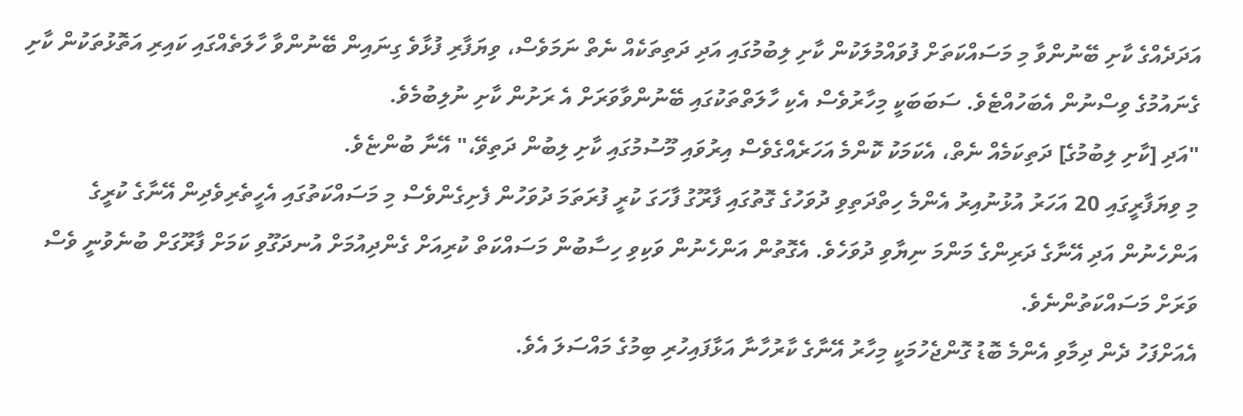އަދަދެއްގެ ކާށި ބޭނުންވާ މި މަސައްކަތަށް ފުވައްމުލަކުން ކާށި ލިބުމުގައި އަދި ދަތިތަކެއް ނެތް ނަމަވެސް، ވިޔަފާރި ފުޅާވެ ގިނައިން ބޭނުންވާ ހާލަތެއްގައި ކައިރި އަތޮޅުތަކުން ކާށި ގެނައުމުގެ ވިސްނުން އެބަހުއްޓެވެ. ސަބަބަކީ މިހާރުވެސް އެކި ހާލަތްތަކުގައި ބޭނުންވާވަރަށް އެ ރަށުން ކާށި ނުލިބުމެވެ.
"އަދި [ކާށި ލިބުމުގެ] ދަތިކަމެއް ނެތް، އެކަމަކު ކޮންމެ އަހަރެއްގެވެސް އިރުވައި މޫސުމުގައި ކާށި ލިބުން ދަތިވޭ،" އޭނާ ބުންޏެވެ.
މި ވިޔަފާރީގައި 20 އަހަރު އުޅުނުއިރު އެންމެ ހިތްދަތިވި ދުވަހުގެ ގޮތުގައި ފާރޫގު ފާހަގަ ކުރީ ފުރަތަމަ ދުވަހުން ފެށިގެންވެސް މި މަސައްކަތުގައި އެހީތެރިވެދިން އޭނާގެ ކުރީގެ އަންހެނުން އަދި އޭނާގެ ދަރިންގެ މަންމަ ނިޔާވި ދުވަހެވެ. އެގޮތުން އަންހެނުން ވަކިވި ހިސާބުން މަސައްކަތް ކުރިއަށް ގެންދިއުމަށް އުނދަގޫވި ކަމަށް ފާރޫގަށް ބުނެވުނީ ވެސް ވަރަށް މަސައްކަތުންނެވެ.
އެއަށްފަހު ދެން ދިމާވި އެންމެ ބޮޑު ގޮންޖެހުމަކީ މިހާރު އޭނާގެ ކާރުހާނާ އަޅާފައިހުރި ބިމުގެ މައްސަލަ އެވެ.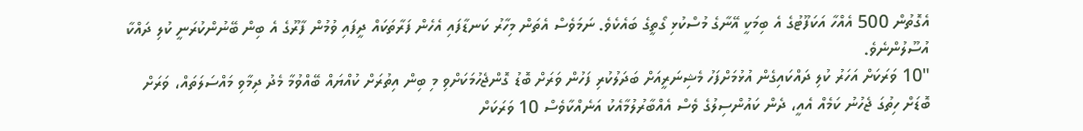އެގޮތުން 500 އެއްހާ އަކަފޫޓުގެ އެ ބިމަކީ އޭނާގެ މުސްކުޅި ގޯތީގެ ބައެކެވެ. ނަމަވެސް އެތަން މިހާރު ކަނޑާފައި އެހެން ފަރާތަކައް ދީފައި ވުމުން ފާރޫގެ އެ ބިން ބޭނުންކުރަނީ ކުލި ދައްކާ އުސޫލުންނެވެ.
"10 ވަރަކަށް އަހަރު ކުލި ދައްކައިގެން އުޅުމަށްފަހު މެޝިނަރީއަށް ބަދަލުކުރި ފަހުން ވަރަށް ބޮޑު ގޮންޖެހުމަކަށްވި މި ބިން އިތުރަށް ކުއްޔައް ބޭއްވުމާ މެދު ދިމާވި މައްސަލަތައް، ވަރަށް ބޮޑަށް ހިތުގަ ޖެހުނު ކަމެއް އެއީ، ދެން ކައުންސިލުގެ ވެސް އެއްބާރުލުމާއެކު އަނެއްކާވެސް 10 ވަރަކަށް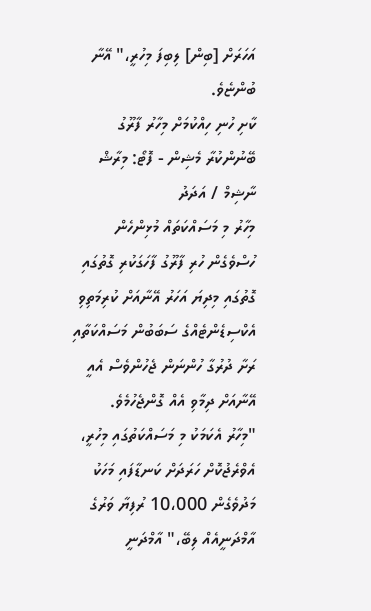އަހަރަށް [ބިން] ލިބިފަ މިހުރީ،" އޭނާ ބުންޏެވެ.
ކާށި ހުނި ހިއްކުމަށް މިހާރު ފާރޫގު ބޭނުންކުރާ މެޝިން - ފޮޓޯ: މިރާޝް ނާޝިމް / އަދަދު
މިހާރު މި މަސައްކަތައް މުޅިންހެން ހުސްވެގެން ހުރި ފާރޫގު ފާހަގަކުރި ގޮތުގައި ގޮތުގައި މިދިޔަ އަހަރު އޭނާއަށް ކުރިމަތިވި އެކްސިޑެންޓެއްގެ ސަބަބުން މަސައްކަތާއި ރަށާ ދުރުގާ ހުންނަން ޖެހުންވެސް އެއީ އޭނާއަށް ދިމާވި އެއް ގޮންޖެހުމެވެ.
"މިހާރު އެކަމަކު މި މަސައްކަތުގައި މިހުރީ، އެވްރެޖުކޮށް ހަރަދަށް ކަނޑާފައި މަހަކު މަދުވެގެން 10،000 ރުފިޔާ ވަރުގެ އާމްދަނީއެއް ލިބޭ،" އާމްދަނީ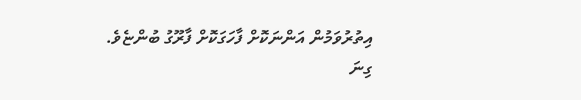އިތުރުވަމުން އަންނަކޮށް ފާހަގަކޮށް ފާރޫގު ބުންޏެވެ.
ގިނަ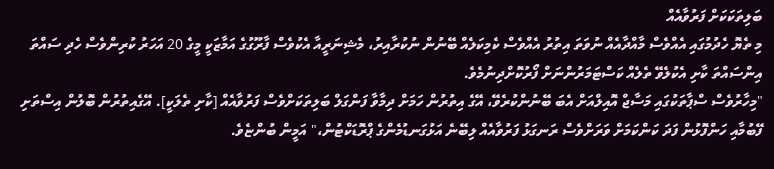ބަލިތަކަކަށް ފަރުވާއެއް
މި ތެޔޮ ހެދުމުގައި އެއްވެސް މާއްދާއެއް ނުވަތަ އިތުރު އެއްވެސް ކެމިކަލެއް ބޭނުން ނުކުރާއިރު، މެޝިނަރީއާ އެކުވެސް ފާރޫގުގެ އަމާޒަކީ މީގެ 20 އަހަރު ކުރިންވެސް ހެދި ސައްތަ އިންސައްތަ ކާށި އެކުލެވޭ ތެލެއް ކަސްޓަމަރުންނަށް ފޯރުކޮށްދިނުމެވެ.
"މިހާރުވެސް ސްޕާތަކުގައި މަސާޖް އޮއިލްއަށް އެބަ ބޭނުންކުރެވޭ، އޭގެ އިތުރުން ހަމަށް ދިމާވާ ފަންގަލް ބަލިތަކަށްވެސް ފަރުވާއެއް [ކާށި ތެލަކީ]. އޭގެއިތުރުން ބޮލުން އިސްތަށި ފޭބުމާއި ހަންފޮޅުން ފަދަ ކަންކަމަށް ވަރަށްވެސް ރަނގަޅު ފަރުވާއެއް ލިބޭނެ އަޅުގަނޑުމެންގެ ޕްރޮޑަކްޓުން،" އަމީން ބުންޏެވެ.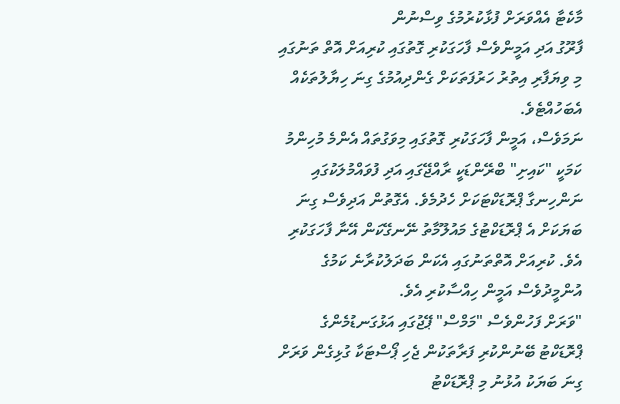މާކެޓާ އެއްވަރަށް ފުޅާކުރުމުގެ ވިސްނުން
ފާރޫގު އަދި އަމީންވެސް ފާހަގަކުރި ގޮތުގައި ކުރިއަށް އޮތް ތަނުގައި މި ވިޔަފާރި އިތުރު ހަރުފަތަކަށް ގެންދިއުމުގެ ގިނަ ހިޔާލުތަކެއް އެބަހުއްޓެވެ.
ނަމަވެސް، އަމީން ފާހަގަކުރި ގޮތުގައި މިވަގުތައް އެންމެ މުހިންމު ކަމަކީ "ކައިށި" ބްރޭންޑަކީ ރާއްޖޭގައި އަދި ފުވައްމުލަކުގައި ނަންހިނގާ ޕްރޮޑަކްޓަކަށް ހެދުމެވެ. އެގޮތުން އަދިވެސް ގިނަ ބަޔަކަށް އެ ޕްރޮޑަކްޓުގެ މައުލޫމާތު ނޭނގޭކަން އޭނާ ފާހަގަކުރި އެވެ. ކުރިއަށް އޮތްތަނުގައި އެކަން ބަދަލުކުރާނެ ކަމުގެ އުންމީދުވެސް އަމީން ހިއްސާކުރި އެވެ.
"ވަރަށް ފަހުންވެސް "މަމްސް" ޕޭޖުގައި އަޅުގަނޑުމެންގެ ޕްރޮޑަކްޓު ބޭނުންކުރި ފަރާތަކުން ޖެހި ޕޯސްޓަކާ ގުޅިގެން ވަރަށް ގިނަ ބަޔަކު އުޅުނު މި ޕްރޮޑަކްޓު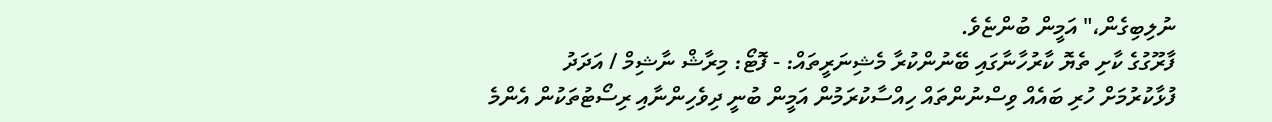ނުލިބިގެން،" އަމީން ބުންޏެވެ.
ފާރޫގުގެ ކާށި ތެޔޮ ކާރުހާނާގައި ބޭނުންކުރާ މެޝިނަރީތައް: - ފޮޓޯ: މިރާޝް ނާޝިމް / އަދަދު
ފުޅާކުރުމަށް ހުރި ބައެއް ވިސްނުންތައް ހިއްސާކުރަމުން އަމީން ބުނީ ދިވެހިންނާއި ރިސޯޓުތަކުން އެންމެ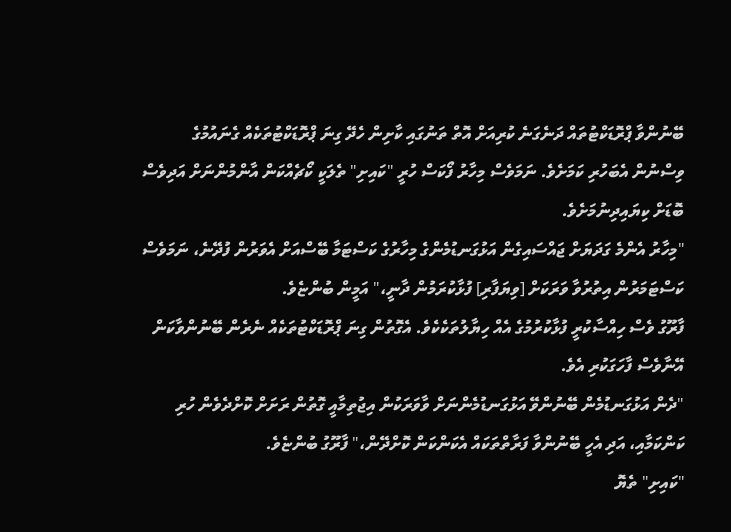ބޭނުންވާ ޕްރޮޑަކްޓުތައް ދަނެގަނެ ކުރިއަށް އޮތް ތަނުގައި ކާށިން ހެދޭ ގިނަ ޕްރޮޑަކްޓުތަކެއް ގެނައުމުގެ ވިސްނުން އެބަހުރި ކަމަށެވެ. ނަމަވެސް މިހާރު ފޯކަސް ހުރީ "ކައިށި" ތެލަކީ ކޯޗެއްކަން އާންމުންނަށް އަދިވެސް ބޮޑަށް ކިޔައިދިނުމަށެވެ.
"މިހާރު އެންމެ ގަދަޔަށް ޖައްސައިގެން އަޅުގަނޑުމެންގެ މިހާރުގެ ކަސްޓަމާ ބޭސްއަށް އެވަރުން ފުދޭނެ، ނަމަވެސް ކަސްޓަމަރުން އިތުރުވާ ވަރަކަށް [ވިޔަފާރި] ފުޅާކުރަމުން ދާނީ،" އަމީން ބުންޏެވެ.
ފާރޫގު ވެސް ހިއްސާކުރީ ފުޅާކުރުމުގެ އެއް ހިޔާލުތަކެކެވެ. އެގޮތުން ގިނަ ޕްރޮޑަކްޓުތަކެއް ނެރެން ބޭނުންވާކަން އޭނާވެސް ފާހަގަކުރި އެވެ.
"ދެން އަޅުގަނޑުމެން ބޭނުންވޭ އަޅުގަނޑުމެންނަށް ވާވަރަކުން އިޖުތިމާއީ ގޮތުން ރަށަށް ކޮށްދެވެން ހުރި ކަންކަމާއި، އަދި އެހީ ބޭނުންވާ ފަރާތްތަކައް އެކަންކަން ކޮށްދޭން،" ފާރޫގު ބުންޏެވެ.
"ކައިށި" ތެޔޮ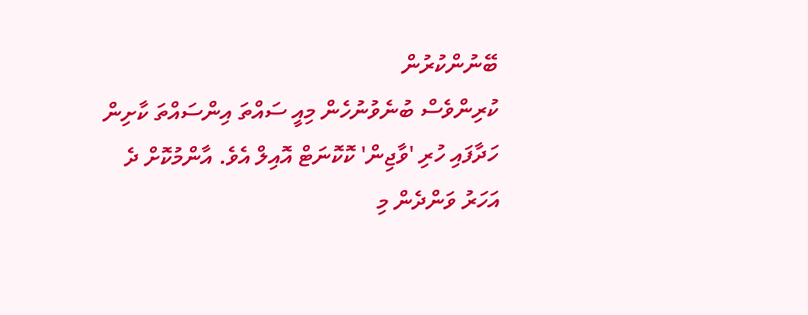ބޭނުންކުރުން
ކުރިންވެސް ބުނެވުނުހެން މިއީ ސައްތަ އިންސައްތަ ކާށިން ހަދާފައި ހުރި 'ވާޖިން' ކޮކޮނަޓް އޮއިލް އެވެ. އާންމުކޮށް ދެ އަހަރު ވަންދެން މި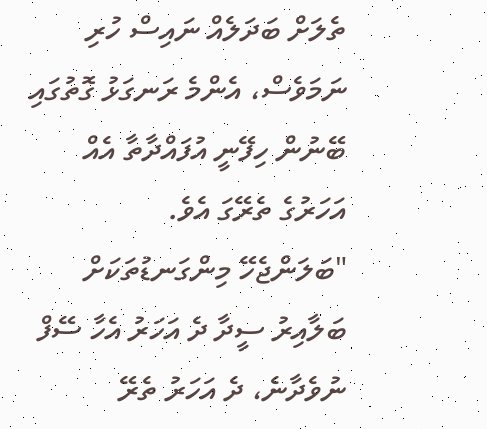ތެލަށް ބަދަލެއް ނައިސް ހުރި ނަމަވެސް، އެންމެ ރަނގަޅު ގޮތުގައި ބޭނުން ހިފޭނީ އުފައްދާތާ އެއް އަހަރުގެ ތެރޭގަ އެވެ.
"ބަލަންޖެހޭ މިންގަނޑުތަކަށް ބަލާއިރު ސީދާ ދެ އަހަރު އެހާ ސޭފް ނުވެދާނެ، ދެ އަހަރު ތެރޭ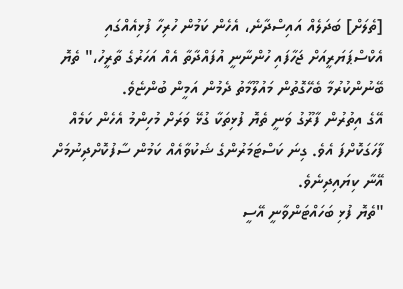[ތެލަށް] ބަދަލެއް އައިސްދާނެ، އެހެން ކަމުން ހުރިހާ ފުޅިއެއްގައި އެކްސްޕަޔަރީއަށް ޖަހާފައި ހުންނާނީ އުފައްދާތާ އެއް އަހަރުގެ ތާރީހު،" ތެޔޮ ބޭނުންކުރުމާ ބެހޭގޮތުން މައުލޫމާތު ދެމުން އަމީން ބުންޏެވެ.
އޭގެ އިތުރުން ފާރޫގު ވަނީ ތެޔޮ ފުޅިތަކާ ގުޅޭ ވަރަށް މުހިންމު އެހެން ކަމެއް ފާހަގަކޮށްފަ އެވެ. ގިނަ ކަސްޓަމަރުންގެ ޝަކުވާއެއް ކަމުން ސާފުކޮށްދިނުމަށް އޭނާ ކިޔައިދިނެވެ.
"ތެޔޮ ފުޅި ބަހައްޓަންވާނީ އޭސީ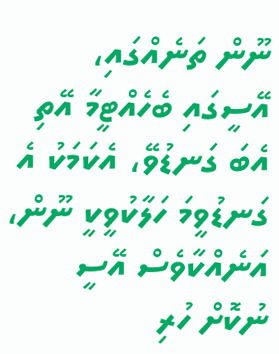ނޫން ތަނެއްގައި، އޭސީގައި ބެހެއްޓީމާ އޭތި އެބަ ގަނޑުވޭ، އެކަމަކު އެ ގަނޑުވީމަ ހަލާކުވީކީ ނޫން، އަނެއްކާވެސް އޭސީ ނުކޮށް ހުރި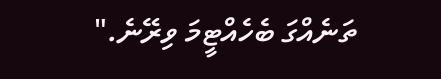ތަނެއްގަ ބެހެއްޓީމަ ވިރޭނެ."